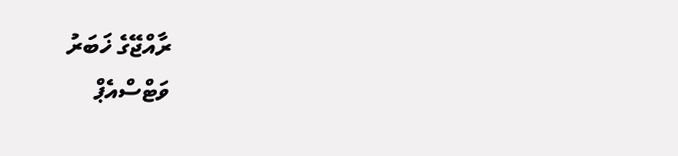ރާއްޖޭގެ ޚަބަރު
ވަޓްސްއެޕް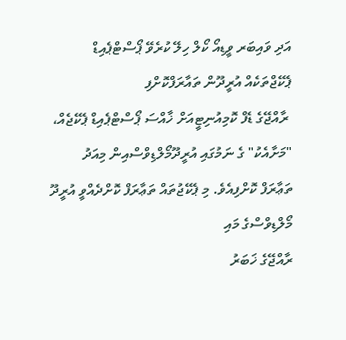އަދި ވައިބަރ ވީޑިއޯ ކޯލް ހިލޭ ކުރެވޭ ޕޯސްޓްޕެއިޑް ޕެކޭޖްތަކެއް އުރީދޫން ތައާރަފްކޮށްފި
 ރާއްޖޭގެ ޑެފް ކޮމިއުނިޓީއަށް ޚާއްސަ ޕޯސްޓްޕެއިޑް ޕެކޭޖެއް، "މަށާއެކު" ގެ ނަމުގައި އުރީދޫމޯލްޑިވްސްއިން މިއަދު ތަޢާރަފް ކޮށްފިއެވެ. މި ޕެކޭޖުތައް ތަޢާރަފް ކޮށްދެއްވީ އުރީދޫ މޯލްޑިވްސްގެ މައި
ރާއްޖޭގެ ޚަބަރު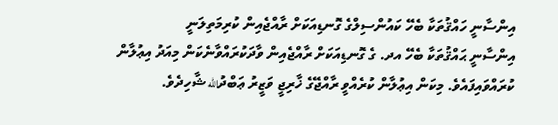އިންސާނީ ހައްޤުތަކާ ބެހޭ ކައުންސިލްގެ ގޮނޑިއަކަށް ރާއްޖެއިން ކުރިމަތިލަނީ
އިންސާނީ ޙައްޤުތަކާ ބެހޭ އދ. ގެ ގޮނޑިއަކަށް ރާއްޖެއިން ވާދަކުރައްވާނެކަން މިއަދު އިޢުލާން ކުރައްވައިފައެވެ. މިކަން އިޢުލާން ކުރެއްވީ ރާއްޖޭގެ ޚާރިޖީ ވަޒީރު ޢަބްދުالله ޝާހިދެވެ.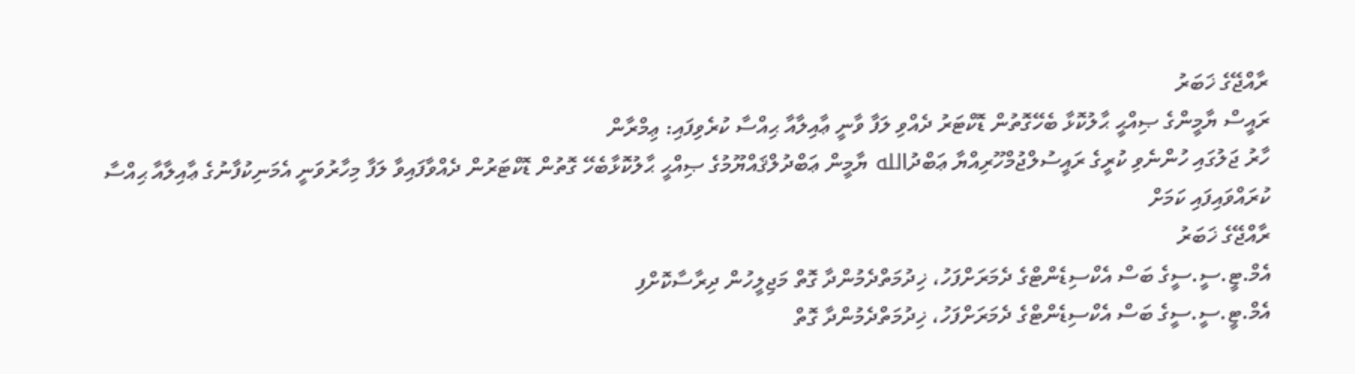ރާއްޖޭގެ ޚަބަރު
ރައީސް ޔާމީންގެ ޞިއްޙީ ޙާލުކޮޅާ ބެހޭގޮތުން ޑޮކްޓަރު ދެއްވި ލަފާ ވާނީ ޢާއިލާއާ ޙިއްސާ ކުރެވިފައި: ޢިމްރާން
ހާރު ޖަލުގައި ހުންނެވި ކުރީގެ ރައީސުލްޖުމްހޫރިއްޔާ ޢަބްދުالله ޔާމީން ޢަބްދުލްޤައްޔޫމުގެ ޞިއްޙީ ޙާލުކޮޅާބެހޭ ގޮތުން ޑޮކްޓަރުން ދެއްވާފައިވާ ލަފާ މިހާރުވަނީ އެމަނިކުފާނުގެ ޢާއިލާއާ ޙިއްސާ ކުރައްވައިފައި ކަމަށް
ރާއްޖޭގެ ޚަބަރު
އެމް.ޓީ.ސީ.ސީގެ ބަސް އެކްސިޑެންޓްގެ ދެމަރަށްފަހު، ޚިދުމަތްދެމުންދާ ގޮތް މަޖިލީހުން ދިރާސާކޮށްފި
އެމް.ޓީ.ސީ.ސީގެ ބަސް އެކްސިޑެންޓްގެ ދެމަރަށްފަހު، ޚިދުމަތްދެމުންދާ ގޮތް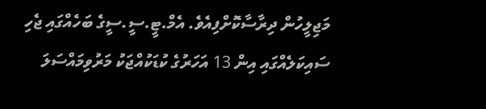މަޖިލީހުން ދިރާސާކޮށްފިއެވެ. އެމް.ޓީ.ސީ.ސީގެ ބަހެއްގައި ޖެހި ސައިކަލެއްގައި އިން 13 އަހަރުގެ ކުޑަކުއްޖަކު މަރުވިމައްސަލަ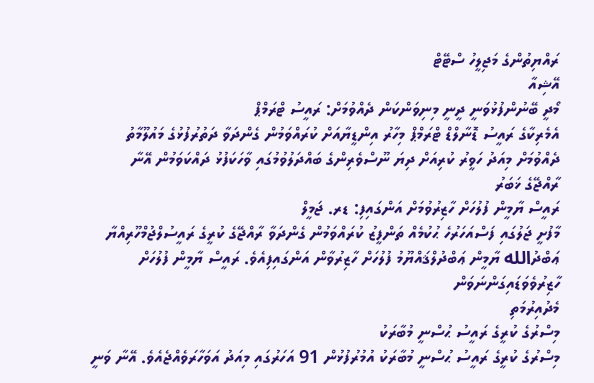ރައްޔިތުންގެ މަޖިލީހު ސްޓޭޓް
އޭޝިއާ
މޯދީ ބޭނުންފުޅުވަނީ ދީނީ މިނިވަންކަން ދެއްވުމަށް: ރައީސު ޓްރަމްޕް
އެމެރިކާގެ ރައީސު ޑޮނާލްޑް ޓްރަމްޕް މިހާރު އިންޑީޔާއަށް ކުރައްވަމުން ގެންދަވާ ދަތުރުފުޅުގެ މައުލޫމާތު ދެއްވުމަށް މިއަދު ހަވީރު ކުރިއަށް ދިޔަ ނޫސްވެރިންގެ ބައްދަލުވުމުގައި ވާހަކަފުޅު ދައްކަވަމުން އޭނާ
ރާއްޖޭގެ ޚަބަރު
ރައީސް ޔާމީން ފުލުހަށް ހާޒިރުވުމަށް އަންގައިފި: ޑރ. ޖަމީލް
މާފުށީ ޖަލުގައި ފަސްއަހަރުހެ ޙުކުމެއް ތަންފީޒު ކުރައްވަމުން ގެންދަވާ ރާއްޖޭގެ ކުރީގެ ރައީސުލްޖުމްހޫރިއްޔާ ޢަބްދުالله ޔާމީން ޢަބްދުލްޤައްޔޫމު ފުލުހަށް ހާޒިރުވާން އަންގައިފިއެވެ. ރައީސް ޔާމީން ފުލުހަށް ހާޒިރުވެވަޑައިގަންނަވަން
މެދުއިރުމަތި
މިސްރުގެ ކުރީގެ ރައީސު ޙުސްނީ މުބާރަކު
މިސްރުގެ ކުރީގެ ރައީސު ޙުސްނީ މުބާރަކު އުމުރުފުޅުން 91 އަހަރުގައި މިއަދު އަވަހާރަވެއްޖެއެވެ. އޭނާ ވަނީ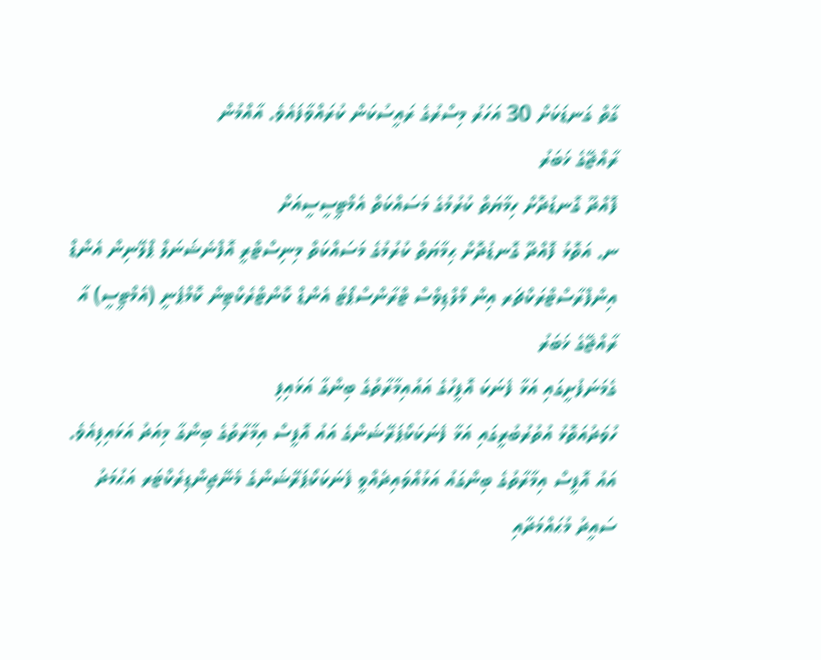ގާތް ގަނޑަކަށް 30 އަހަރު މިސްރުގެ ރައީސުކަން ކުރައްވާފައެވެ. އާއްމުން
ރާއްޖޭގެ ޚަބަރު
ފޮއްދޫ ގޮނޑުދޮށް ހިމާޔަތް ކުރުމުގެ މަސައްކަތް އެމްޓީސީސީއަށް
ނ. އަތޮޅު ފޮއްދޫ ގޮނޑުދޮށް ޙިމާޔަތް ކުރުމުގެ މަސައްކަތް މިނިސްޓްރީ އޮފްނެޝަނަލް ޕްލޭނިން އެންޑް އިންފްރާސްޓްރަކްޗަރ އިން މޯލްޑިވްސް ޓްރާންސްޕޯޓު އެންޑް ކޮންޓްރެކްޓިން ކޮމްޕެނީ (އެމްޓީސީ) އާ
ރާއްޖޭގެ ޚަބަރު
ގެމަނަފުށީގައި އަޅާ ފެނަކަ އޮފީހުގެ އައުއިމާރާތުގެ ބިންގާ އަޅައިފި
ހުވަދުއަތޮޅު އުތުރުބުރީގައި އަޅާ ފެނަކަކޯޕަރޭޝަންގެ އައު އޮފީސް އިމާރާތުގެ ބިންގާ މިއަދު އަޅައިފިއެވެ. އައު އޮފީސް އިމާރާތުގެ ބިންގައު އަޅުއްވައިދެއްވީ ފެނަކަކޯޕަރޭޝަންގެ މެނޭޖިންޑިރެކްޓަރ އަޙުމަދު ސައީދު މުޙައްމަދާއި